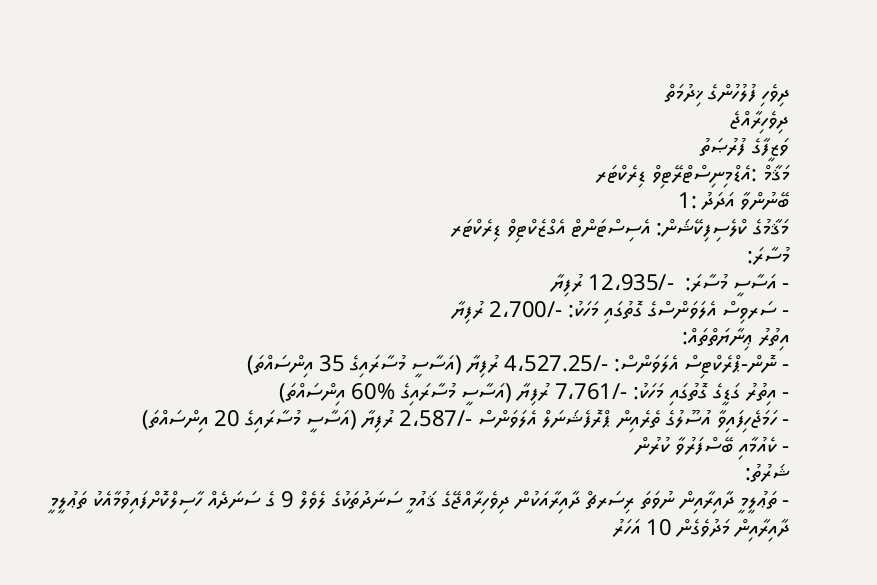ދިވެހި ފުލުހުންގެ ޚިދުމަތް
ދިވެހިރާއްޖެ
ވަޒީފާގެ ފުރުޞަތު
މަޤާމް :އެޑްމިނިސްޓްރޭޓިވް ޑިރެކްޓަރ
ބޭނުންވާ އަދަދު :1
މަޤާމުގެ ކްލެސިފިކޭޝަން: އެސިސްޓަންޓް އެގްޒެކްޓިވް ޑިރެކްޓަރ
މުސާރަ:
- އަސާސީ މުސާރަ:  -/12،935 ރުފިޔާ
- ސަރވިސް އެލަވަންސްގެ ގޮތުގައި މަހަކު: -/2،700 ރުފިޔާ
އިތުރު ޢިނާޔަތްތައް:
- ނޮން-ޕްރެކްޓިސް އެލަވަންސް: -/4،527.25 ރުފިޔާ (އަސާސީ މުސާރައިގެ 35 އިންސައްތަ)
- އިތުރު ގަޑީގެ ގޮތުގައި މަހަކު: -/7،761 ރުފިޔާ (އަސާސީ މުސާރައިގެ %60 އިންސައްތަ)
- ހަމަޖެހިފައިވާ އުސޫލުގެ ތެރެއިން ޕްރޮފެޝަނަލް އެލަވަންސް -/2،587 ރުފިޔާ (އަސާސީ މުސާރައިގެ 20 އިންސައްތަ)
- ކެއުމާއި ބޭސްފަރުވާ ކުރުން
ޝަރުތު:
- ތަޢުލީމީ ދާއިރާއިން ނުވަތަ ރިސަރޗް ދާއިރާއަކުން ދިވެހިރާއްޖޭގެ ޤައުމީ ސަނަދުތަކުގެ ލެވެލް 9 ގެ ސަނަދެއް ހާސިލްކޮށްފައިވުމާއެކު ތަޢުލީމީ ދާއިރާއިން މަދުވެގެން 10 އަހަރު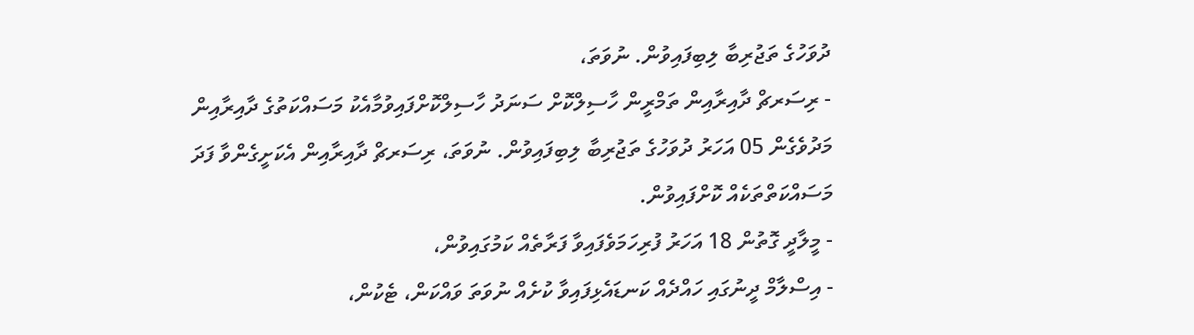ދުވަހުގެ ތަޖުރިބާ ލިބިފައިވުން. ނުވަތަ،
- ރިސަރޗް ދާއިރާއިން ތަމްރީން ހާސިލްކޮށް ސަނަދު ހާސިލްކޮށްފައިވުމާއެކު މަސައްކަތުގެ ދާއިރާއިން މަދުވެގެން 05 އަހަރު ދުވަހުގެ ތަޖުރިބާ ލިބިފައިވުން. ނުވަތަ، ރިސަރޗް ދާއިރާއިން އެކަށީގެންވާ ފަދަ މަސައްކަތްތަކެއް ކޮށްފައިވުން.
- މީލާދީ ގޮތުން 18 އަހަރު ފުރިހަމަވެފައިވާ ފަރާތެއް ކަމުގައިވުން،
- އިސްލާމް ދީނުގައި ހައްދެއް ކަނޑައެޅިފައިވާ ކުށެއް ނުވަތަ ވައްކަން، ޓެކުން،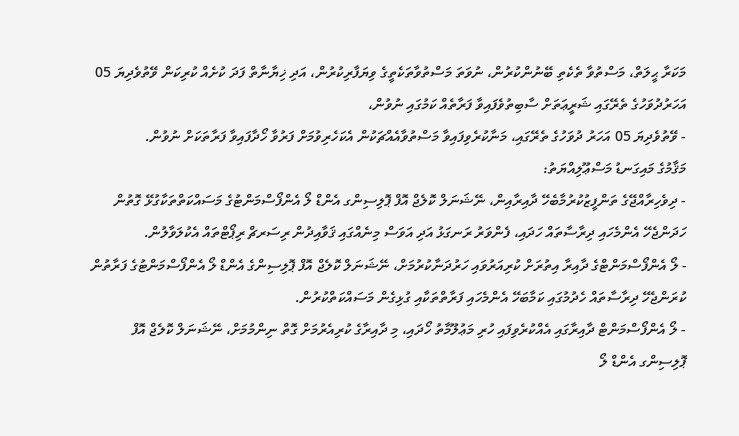މަކަރާ ޙީލަތް، މަސްތުވާ ތެކެތި ބޭނުންކުރުން، ނުވަތަ މަސްތުވާތަކެތީގެ ވިޔަފާރިކުރުން، އަދި ޚިޔާނާތް ފަދަ ކުށެއް ކުރިކަން ވޭތުވެދިޔަ 05 އަހަރުދުވަހުގެ ތެރޭގައި ޝަރީޢަތަށް ސާބިތުވެފައިވާ ފަރާތެއް ކަމުގައި ނުވުން،
- ވޭތުވެދިޔަ 05 އަހަރު ދުވަހުގެ ތެރޭގައި، މަނާކުރެވިފައިވާ މަސްތުވާއެއްޗަކުން އެކަހެރިވުމަށް ފަރުވާ ހޯދާފައިވާ ފަރާތަކަށް ނުވުން.
މަޤާމުގެ މައިގަނޑު މަސްޢޫލިއްޔަތު:
- ދިވެހިރާއްޖޭގެ ތަންފީޒުކުރުމާބެހޭ ދާއިރާއިން، ނޭޝަނަލް ކޮލެޖް އޮފް ޕޮލިސިންގ އެންޑް ލޯ އެންފޯސްމަންޓުގެ މަސައްކަތްތަކާގުޅޭ ގޮތުން ހަދަންޖެހޭ އެންމެހައި ދިރާސާތައް ހަދައި، ފެންވަރު ރަނގަޅު އަދި އަވަސް މިނެއްގައި ޤަވާއިދުން ރިސަރޗް ރިޕޯޓްތައް އެކުލަވާލުން.
- ލޯ އެންފޯސްމަންޓްގެ ދާއިރާ އިތުރަށް ކުރިއަރުވައި ހަރުދަނާކުރުމަށް، ނޭޝަނަލް ކޮލެޖް އޮފް ޕޮލިސިންގެ އެންޑް ލޯ އެންފޯސްމަންޓުގެ ފަރާތުން ކުރަންޖެހޭ ދިރާސާތައް ހެދުމުގައި ކަމާބަހޭ އެންމެހައި ފަރާތްތަކާއި ގުޅިގެން މަސައްކަތްކުރުން.
- ލޯ އެންފޯސްމަންޓް ދާއިރާގައި އެއްކުރެވިފައި ހުރި މަޢުލޫމާތު ހޯދައި، މި ދާއިރާގެ ކުރިއެރުމަށް ގޮތް ނިންމުމަށް، ނޭޝަނަލް ކޮލެޖް އޮފް ޕޮލިސިންގ އެންޑް ލޯ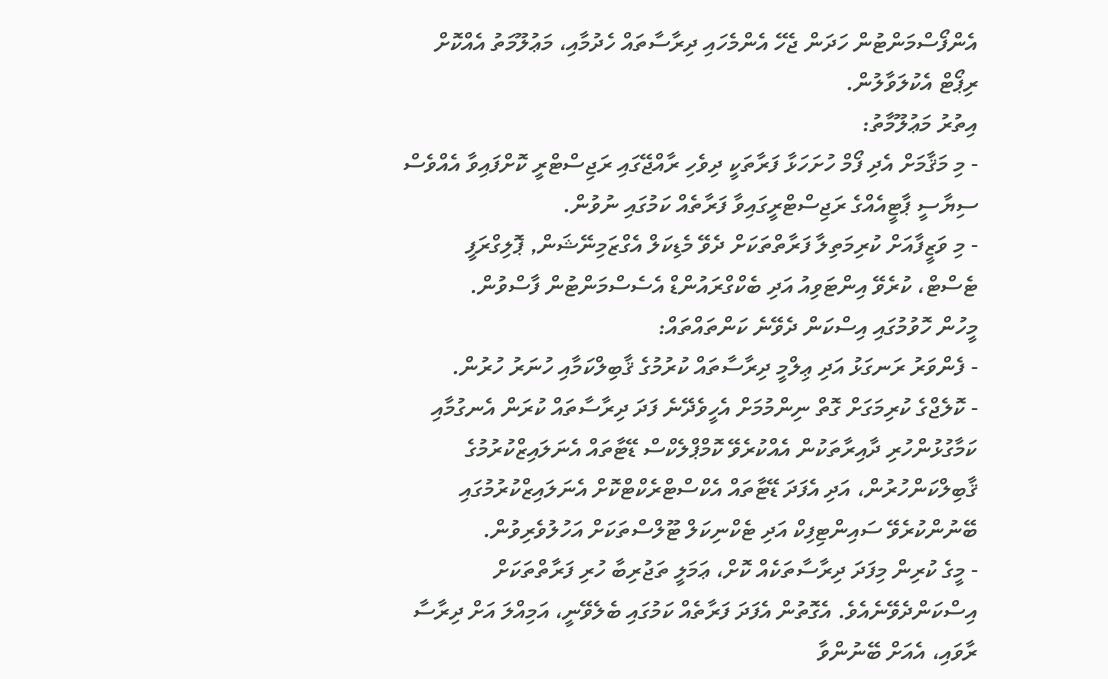އެންފޯސްމަންޓުން ހަދަން ޖެހޭ އެންމެހައި ދިރާސާތައް ހެދުމާއި، މަޢުލޫމަތު އެއްކޮށް ރިޕޯޓް އެކުލަވާލުން.
އިތުރު މަޢުލޫމާތު:
- މި މަޤާމަށް އެދި ފޯމް ހުށަހަޅާ ފަރާތަކީ ދިވެހި ރާއްޖޭގައި ރަޖިސްޓްރީ ކޮށްފައިވާ އެއްވެސް ސިޔާސީ ޕާޓީއެއްގެ ރަޖިސްޓްރީގައިވާ ފަރާތެއް ކަމުގައި ނުވުން.
- މި ވަޒީފާއަށް ކުރިމަތިލާ ފަރާތްތަކަށް ދެވޭ މެޑިކަލް އެގްޒަމިނޭޝަން, ޕޮލިގްރަފީ ޓެސްޓް، ކުރެވޭ އިންޓަވިއު އަދި ބެކްގްރައުންޑް އެސެސްމަންޓުން ފާސްވުން.
މީހުން ހޮވުމުގައި އިސްކަން ދެވޭނެ ކަންތައްތައް:
- ފެންވަރު ރަނގަޅު އަދި ޢިލްމީ ދިރާސާތައް ކުރުމުގެ ޤާބިލްކަމާއި ހުނަރު ހުރުން.
- ކޮލެޖްގެ ކުރިމަގަށް ގޮތް ނިންމުމަށް އެހީވެދޭނެ ފަދަ ދިރާސާތައް ކުރަން އެނގުމާއި ކަމާގުޅުންހުރި ދާއިރާތަކުން އެއްކުރެވޭ ކޮމްޕްލެކްސް ޑޭޓާތައް އެނަލައިޒްކުރުމުގެ ޤާބިލްކަންހުރުން، އަދި އެފަދަ ޑޭޓާތައް އެކްސްޓްރެކްޓްކޮށް އެނަލައިޒްކުރުމުގައި ބޭނުންކުރެވޭ ސައިންޓިފިކް އަދި ޓެކްނިކަލް ޓޫލްސްތަކަށް އަހުލުވެރިވުން.
- މީގެ ކުރިން މިފަދަ ދިރާސާތަކެއް ކޮށް، ޢަމަލީ ތަޖުރިބާ ހުރި ފަރާތްތަކަށް އިސްކަންދެވޭނެއެވެ. އެގޮތުން އެފަދަ ފަރާތެއް ކަމުގައި ބެލެވޭނީ، އަމިއްލަ އަށް ދިރާސާ ރާވައި، އެއަށް ބޭނުންވާ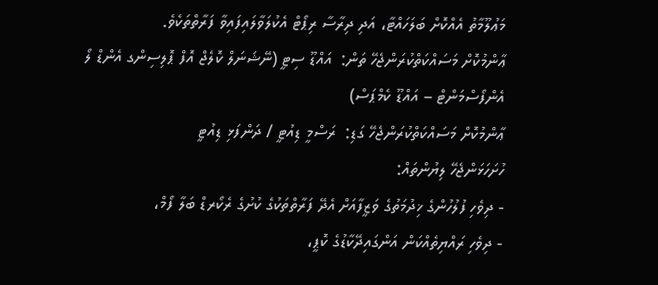މަޢުލޫމާތު އެއްކޮށް ބަލަހައްޓާ، އަދި ދިރާސާ ރިޕޯޓް އެކުލަވާލައިފައިވާ ފަރާތްތަކެވެ.
ޢާންމުކޮށް މަސައްކަތްކުރަންޖެހޭ ތަން:  އައްޑޫ ސިޓީ (ނޭޝަނަލް ކޮލެޖް އޮފް ޕޮލިސިންގ އެންޑް ލޯ އެންފޯސްމަންޓް – އައްޑޫ ކެމްޕަސް)
ޢާންމުކޮށް މަސައްކަތްކުރަންޖެހޭ ގަޑި:  ރަސްމީ ޑިއުޓީ / ދަންފަޅި ޑިއުޓީ
ހުށަހަޅަންޖެހޭ ލިޔުންތައް:
- ދިވެހި ފުލުހުންގެ ޚިދުމަތުގެ ވަޒީފާއަށް އެދޭ ފަރާތްތަކުގެ ކުށުގެ ރެކޯރޑް ބަލާ ފޯމް،
- ދިވެހި ރައްޔިތެއްކަން އަންގައިދޭކާޑުގެ ކޮޕީ،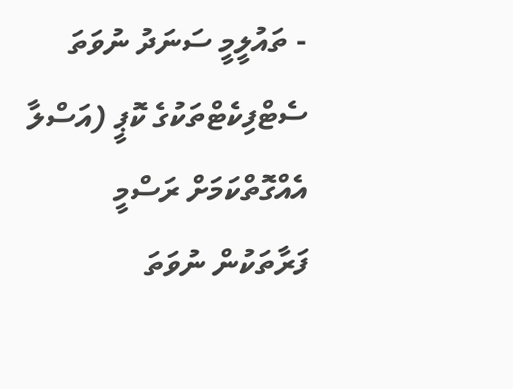- ތައުލީމީ ސަނަދު ނުވަތަ ސެޓްފިކެޓްތަކުގެ ކޮޕީ (އަސްލާ އެއްގޮތްކަމަށް ރަސްމީ ފަރާތަކުން ނުވަތަ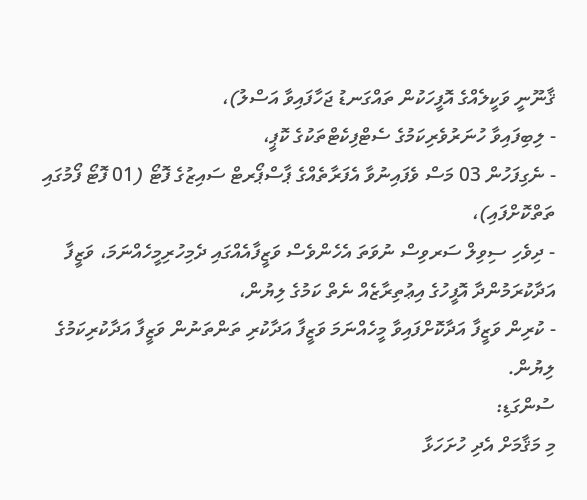ޤާނޫނީ ވަކީލެއްގެ އޮފީހަކުން ތައްގަނޑު ޖަހާފައިވާ އަސްލު)،
- ލިބިފައިވާ ހުނަރުވެރިކަމުގެ ސެޓްފިކެޓްތަކުގެ ކޮޕީ،
- ނެގިފަހުން 03 މަސް ވެފައިނުވާ އެފަރާތެއްގެ ޕާސްޕޯރޓް ސައިޒުގެ ފޮޓޯ (01 ފޮޓޯ ފޯމުގައި ތަތްކޮށްފައި)،
- ދިވެހި ސިވިލް ސަރވިސް ނުވަތަ އެހެންވެސް ވަޒީފާއެއްގައި ދެމިހުރިމީހެއްނަމަ، ވަޒީފާ އަދާކުރަމުންދާ އޮފީހުގެ އިޢުތިރާޒެއް ނެތް ކަމުގެ ލިޔުން،
- ކުރިން ވަޒީފާ އަދާކޮށްފައިވާ މީހެއްނަމަ ވަޒީފާ އަދާކުރި ތަންތަނުން ވަޒީފާ އަދާކުރިކަމުގެ ލިޔުން.
ސުންގަޑި:
މި މަޤާމަށް އެދި ހުށަހަޅާ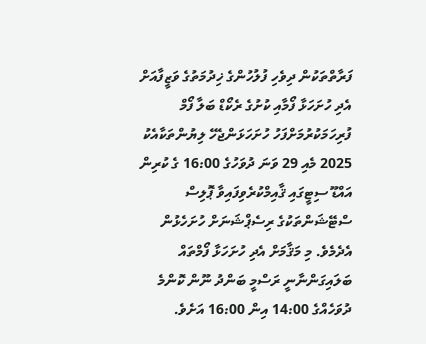ފަރާތްތަކުން ދިވެހި ފުލުހުންގެ ޚިދުމަތުގެ ވަޒީފާއަށް އެދި ހުށަހަޅާ ފޯމާއި ކުށުގެ ރެކޯޑް ބަލާ ފޯމް ފުރިހަމަކުރުމަށްފަހު ހުށަހަޅަންޖެހޭ ލިޔުންތަކާއެކު 2025 މެއި 29 ވަނަ ދުވަހުގެ 16:00 ގެ ކުރިން އައްޑޫ ސިޓީގައި ޤާއިމްކުރެވިފައިވާ ޕޮލިސް ސްޓޭޝަންތަކުގެ ރިސެޕްޝަނަށް ހުށަހެޅުން އެދެމެވެ. މި މަޤާމަށް އެދި ހުށަހަޅާ ފޯމްތައް ބަލައިގަންނާނީ ރަސްމީ ބަންދު ނޫން ކޮންމެ ދުވަހެއްގެ 14:00 އިން 16:00 އަށެވެ.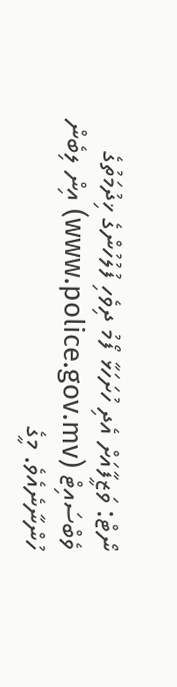ނޯޓް: ވަޒީފާއަށް އެދި ހުށަހަޅާ ފޯމު ދިވެހި ފުލުހުންގެ ޚިދުމަތުގެ ވެބްސައިޓް (www.police.gov.mv) އިން ލިބެން ހުންނާނެއެވެ. މީގެ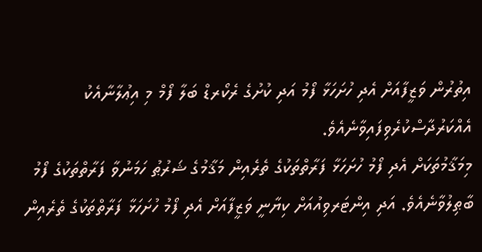އިތުރުން ވަޒީފާއަށް އެދި ހުށަހަޅާ ފޯމު އަދި ކުށުގެ ރެކޯރޑް ބަލާ ފޯމް މި އިޢުލާނާއެކު އެއްކަރުދާސްކުރެވިފައިވާނެއެވެ.
މިމަޤާމުތަކަށް އެދި ފޯމު ހުށަހަޅާ ފަރާތްތަކުގެ ތެރެއިން މަޤާމުގެ ޝަރުޠު ހަމަނުވާ ފަރާތްތަކުގެ ފޯމު ބާޠިލުވާނެއެވެ. އަދި އިންޓަރވިއުއަށް ކިޔާނީ ވަޒީފާއަށް އެދި ފޯމު ހުށަހަޅާ ފަރާތްތަކުގެ ތެރެއިން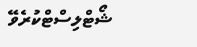ޝޯޓްލިސްޓްކުރެވޭ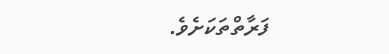ފަރާތްތަކަށެވެ.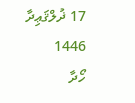17 ޛުލްޤަޢިދާ 1446
ހޯދާ